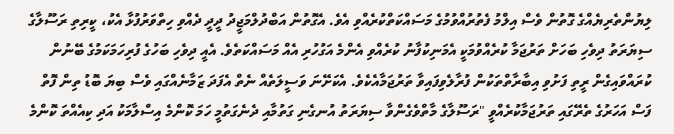ލިޔުންތެރިޔެއްގެ ގޮތުން ވެސް އިލްމު ފެތުރުއްވުމުގެ މަސައްކަތްކުރެއްވި އެވެ. އެގޮތުން އަބްދުލްމަޖީދު ދީދީ ދެއްވި ހިތްވަރުފުޅާ އެކު، ކީރިތި ރަސޫލާގެ ސިޔަރަތު ދިވެހި ބަހަށް ތަރުޖަމާ ކުރެއްވުމަކީ އެމަނިކުފާނު ކުރެއްވި އެންމެ އަގުހުރި އެއް މަސައްކަތެވެ. އެއީ ދިވެހި ބަހުގެ ފުރިހަމަކަމުގެ ބޭނުން ކުރައްވައިގެން ރީތި ފަށުވި އިބާރާތްތަކުން ފުރާލެވިފައިވާ ތަރުޖަމާއެކެވެ. އެކަށޭނަ ވަސީލަތެއް ނެތް އެފަދަ ޒަމާނެއްގައި ވެސް ބިޔަ ބޮޑު ތިން ފޮތް ފަސް އަހަރުގެ ތެރޭގައި ތަރުޖަމާކުރެއްވީ "ރަސޫލާގެ މާތްވެގެންވާ ސިޔަރަތު އުނގެނި ގަތުމާއި ދެނެގަތުމީ ހަމަ ކޮންމެ އިސްލާމަކު އަދި ކިއެއްތަ ކޮންމެ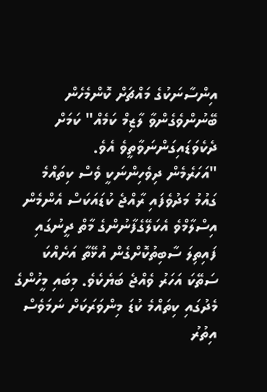އިންސާނަކުގެ މައްޗަށް ކޮންމެހެން ބޭނުންވެގެންވާ ލާޒިމް ކަމެއް" ކަމަށް ދެކެވަޑައިގަންނަވާތީވެ އެވެ.
"އަހަރެމެން ދިވެހިންނަކީ ވެސް ކިތައްމެ ގައުމު މަދުވެފައި ރާއްޖެ ކުޑައަކަސް އެންމެން އިސްލާމްވެ އެކަލޭގެފާނުންގެ މާތް ދީނުގައި ފައިތިލަ ސާބިތުކޮށްގެން އުޅޭތާ އަށެއްކަ ސަތޭކަ އަހަރު ވެއްޖެ ބަޔެކެވެ. މިބައި މީހުންގެ މެދުގައި ކިތައްމެ ކުޑަ މިންވަރަކަށް ނަމަވެސް އިތުރު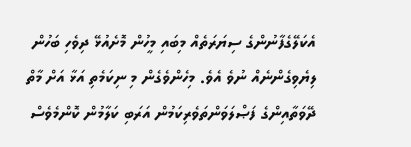އެކަލޭގެފާނުންގެ ސިޔަރަތެއް މިބައި މީހުން މޮށެއުޅޭ ދިވެހި ބަހުން ލިޔެވިގެންނެއް ނުވެ އެވެ. މިހެންވެގެން މި ނިކަމެތި އަޅާ އަށް މާތް ދޭވަތާއިންގެ ފަޞްލަވަންތަވެރިކަމުން އަރަބި ކަލާމުން ކޮންމެވެސް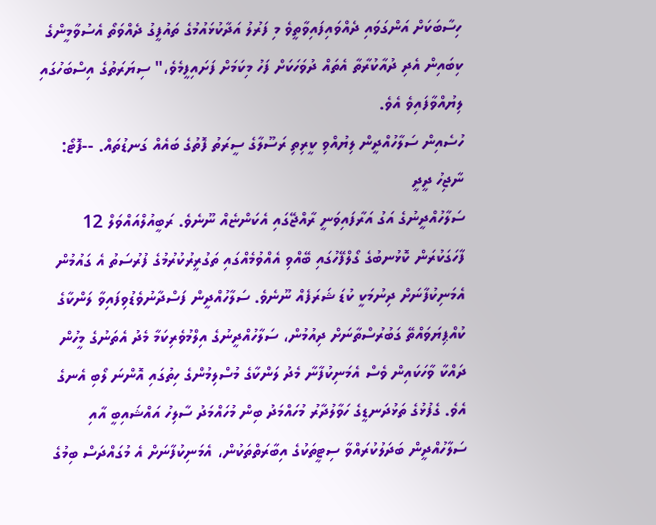ހިސާބަކަށް އަންގަވައި ދެއްވައިފައިވާތީވެ މި ފަރުލު އަދާކުޅައުމުގެ ތައުފީގު ދެއްވަތޯ އެސުވާމީންގެ ކިބައިން އެދި ދުއާކުރާތާ އެތައް ދުވަހަކަށް ފަހު މިކަމަށް ފަށައިފީމެވެ،" ސިޔަރަތުގެ އިސްބަހުގައި ލިޔުއްވާފައިވެ އެވެ.
ހުސެއިން ސަލާހުއްދީން ލިޔުއްވި ކީރިތި ރަސޫލާގެ ސީރަތު ފޮތުގެ ބައެއް ގަނޑުތައް. --ފޮޓޯ: ނާޖިހު ދީދީ
ސަލާހުއްދީނުގެ އަގު އަރާފައިވަނީ ރާއްޖޭގައި އެކަންޏެއް ނޫނެވެ. ރަބީއުލްއައްވަލް 12 ފާހަގަކުރަން ކޮޅުނބުގެ ގޯލްފޭހުގައި ބޭއްވި އެއްވުމެއްގައި ތަގުރީރުކުރުމުގެ ފުރުސަތު އެ ގައުމުން އެމަނިކުފާނަށް ދިނުމަކީ ކުޑަ ޝަރަފެއް ނޫނެވެ. ސަލާހުއްދީން ފަސްދާނުވެޑުވިފައިވާ ލަންކާގެ ކުއްޕިޔަވައްތޭ ގަބުރުސްތާނަށް ދިއުމުން، ސަލާހުއްދީނުގެ އިލްމުވެރިކަމާ މެދު އެތަނުގެ މީހުން ދައްކާ ވާހަކައިން ވެސް އެމަނިކުފާނާ މެދު ލަންކާގެ މުސްލިމުންގެ ހިތުގައި އޮންނަ ލޯބި އެނގެ އެވެ. ގެފުޅުގެ ތަޅުދަނޑީގެ ހަވާލުދާރު މުހައްމަދު ބިން މުހައްމަދު ސާލިހު އައްޝައިބީ އާއި ސަލާހުއްދީން ބަދަލުކުރައްވާ ސިޓީތަކުގެ އިބާރަތްތަކުން، އެމަނިކުފާނަށް އެ މުގައްދަސް ބިމުގެ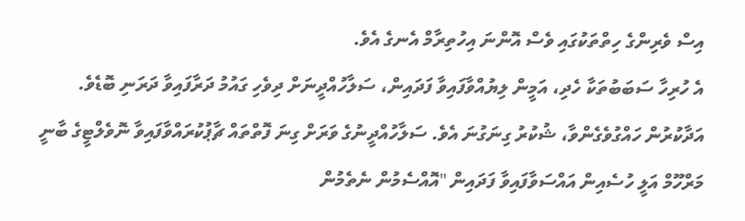އިސް ވެރިންގެ ހިތްތަކުގައި ވެސް އޮންނަ އިހުތިރާމް އެނގެ އެވެ.
އެ ހުރިހާ ސަބަބުތަކާ ހެދި، އަމީން ލިޔުއްވާފައިވާ ފަދައިން، ސަލާހުއްދީނަށް ދިވެހި ގައުމު ދަރާފައިވާ ދަރަނި ބޮޑެވެ. އަދާކުރުން ހައްގުވެގެންވާ، ޝުކުރު ގިނަގުނަ އެވެ. ސަލާހުއްދީނުގެ ވަރަށް ގިނަ ފޮތްތައް ޗާޕުކުރައްވާފައިވާ ނޮވެލްޓީގެ ބާނީ މަރްހޫމް އަލީ ހުސެއިން އައްސަވާފައިވާ ފަދައިން "އޮއްސެމުން ނެތެމުން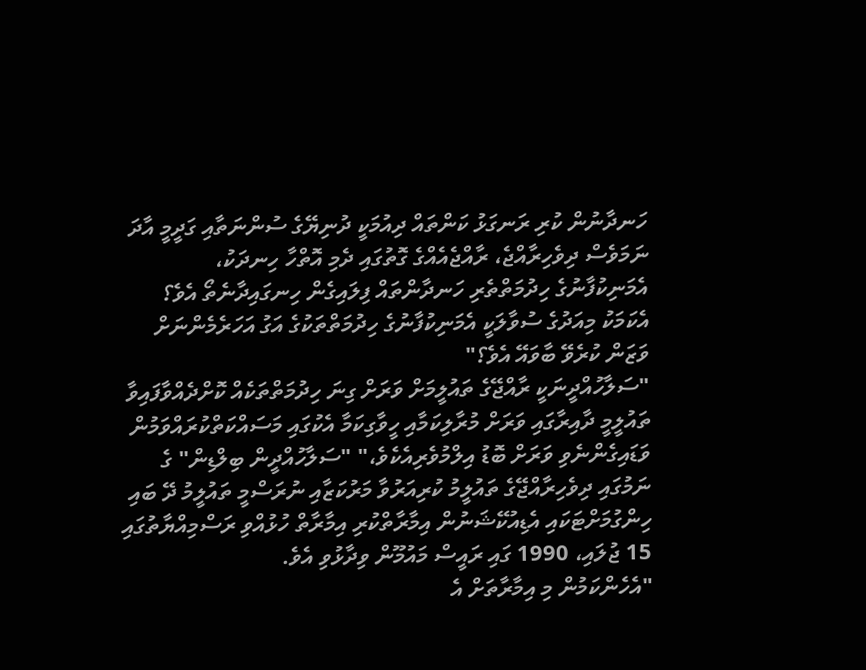ހަނދާނުން ކުރި ރަނގަޅު ކަންތައް ދިއުމަކީ ދުނިޔޭގެ ސުންނަތާއި ގަދީމީ އާދަ ނަމަވެސް ދިވެހިރާއްޖެ، ރާއްޖެއެއްގެ ގޮތުގައި ދެމި އޮތްހާ ހިނދަކު، އެމަނިކުފާނުގެ ހިދުމަތްތެރި ހަނދާންތައް ފިލައިގެން ހިނގައިދާނެތޯ އެވެ؟ އެކަމަކު މިއަދުގެ ސުވާލަކީ އެމަނިކުފާނުގެ ހިދުމަތްތަކުގެ އަގު އަހަރެމެންނަށް ވަޒަން ކުރެވޭ ބާވައޭ އެވެ؟"
"ސަލާހުއްދީނަކީ ރާއްޖޭގެ ތައުލީމަށް ވަރަށް ގިނަ ހިދުމަތްތަކެއް ކޮށްދެއްވާފައިވާ ތައުލީމީ ދާއިރާގައި ވަރަށް މުރާލިކަމާއި ހީވާގިކަމާ އެކުގައި މަސައްކަތްކުރައްވަމުން ވަޑައިގެންނެވި ވަރަށް ބޮޑު އިލްމުވެރިއެކެވެ،" "ސަލާހުއްދީން ބިލްޑިން" ގެ ނަމުގައި ދިވެހިރާއްޖޭގެ ތައުލީމު ކުރިއަރުވާ މަރުކަޒާއި ނުރަސްމީ ތައުލީމު ދޭ ބައި ހިންގުމަށްޓަކައި އެޑިއުކޭޝަނުން އިމާރާތްކުރި އިމާރާތް ހުޅުއްވި ރަސްމިއްޔާތުގައި 15 ޖުލައި، 1990 ގައި ރައީސް މައުމޫން ވިދާޅުވި އެވެ.
"އެހެންކަމުން މި އިމާރާތަށް އެ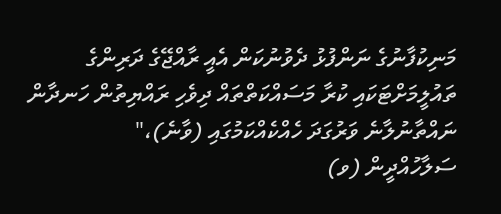މަނިކުފާނުގެ ނަންފުޅު ދެވުނުކަން އެއީ ރާއްޖޭގެ ދަރިންގެ ތައުލީމަށްޓަކައި ކުރާ މަސައްކަތްތައް ދިވެހި ރައްޔިތުން ހަނދާން ނައްތާނުލާނެ ވަރުގަދަ ހެއްކެއްކަމުގައި (ވާނެ)،"
ސަލާހުއްދީން (ވ)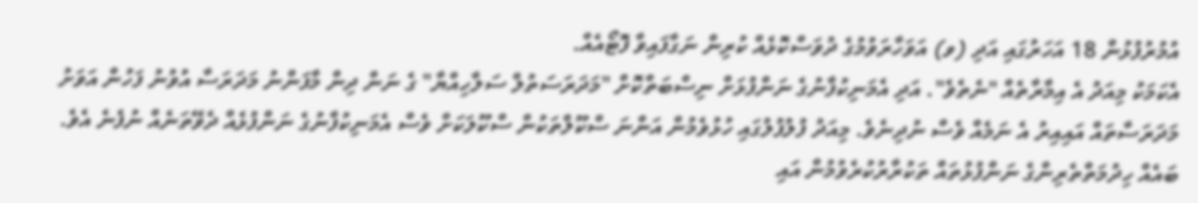އުމުރުފުޅުން 18 އަހަރުގައި އަދި (ވ) އަވަހާރަވުމުގެ ދުވަސްކޮޅެއް ކުރިން ނަގާފައިވާ ފޮޓޯއެއް.
އެކަމަކު މިއަދު އެ އިމާރާތެއް "ނެތެވެ". އަދި އެމަނިކުފާނުގެ ނަންފުޅަށް ނިސްބަތްކޮށް "މަދަރަސަތުލް ސަލާހިއްޔާ" ގެ ނަން ދިން މާފަންނު މަދަރަސާ އުވުނު ފަހުން އަވަށު މަދަރަސާތައް އައިއިރު އެ ނަމެއް ވެސް ނުދިނެވެ. މިއަދު ފުލުފުލުގައި ހުޅުވެމުން އަންނަ ސްކޫލްތަކުން ސްކޫލަކަށް ވެސް އެމަނިކުފާނުގެ ނަންފުޅެއް ދެވޭތަނެއް ނުފެނެ އެވެ. ބައެއް ހިދުމަތްތެރިންގެ ނަންފުޅުތައް ތަކުރާރުކުރެވުމުން އައި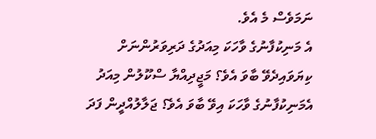ނަމަވެސް މެ އެވެ.
އެ މަނިކުފާނުގެ ވާހަކަ މިއަދުގެ ދަރިވަރުންނަށް ކިޔަވައިދެވޭ ބާވަ އެވެ؟ މަޖީދިއްޔާ ސްކޫލުން މިއަދު އެމަނިކުފާނުގެ ވާހަކަ އިވޭ ބާވަ އެވެ؟ ޖަލާލުއްދީން ފަދަ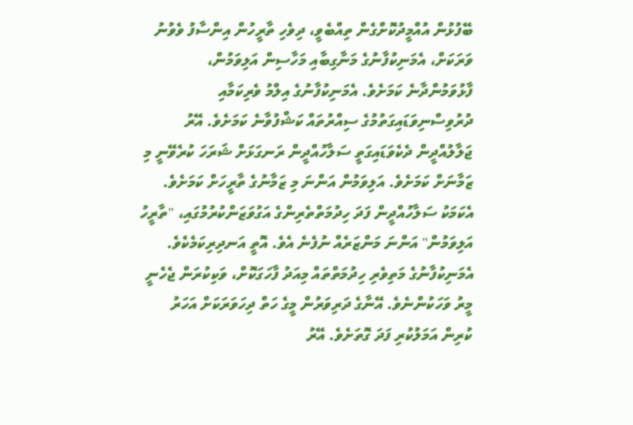ބޭފުޅުން އުއްމީދުކޮށްގެން ތިއްބެވީ، ދިވެހި ތާރީހުން އިންސާފު ވެވުނު ވަރަކަށް، އެމަނިކުފާނުގެ މަނާގިބާއި މަހާސިން އަލިވަމުން، ފާޅުވަމުންދާނެ ކަމަށެވެ. އެމަނިކުފާނުގެ އިލްމު ވެރިކަމާއި ދުރުވިސްނިވަޑައިގަތުމުގެ ސިއްރުތައް ކަޝްފުވާނެ ކަމަށެވެ. އޭރު ޖަލާލުއްދީން ދެކެވަޑައިގަތީ ސަލާހުއްދީން ރަނގަޅަށް ޝަރަހަ ކުރެވޭނީ މި ޒަމާނަށް ކަމަށެވެ. އަލިވަމުން އަންނަ މި ޒަމާނުގެ ތާރީހަށް ކަމަށެވެ.
އެކަމަކު ސަލާހުއްދީން ފަދަ ހިދުމަތްތެރިންގެ އަގުވަޒަންކުރުމުގައި، "ތާރީހު އަލިވަމުން" އަންނަ މަންޒަރެއް ނުފެނެ އެވެ. އޮތީ އަނދިރިކަމެކެވެ. އެމަނިކުފާނުގެ މަތިވެރި ހިދުމަތްތައް މިއަދު ފާހަގަކޮށް، ވަކިކުރަން ޖެހެނީ މީރު ވަހަކުންނެވެ. އޭނާގެ ދަރިވަރުން މީގެ ހަތް ދިހަވަރަކަށް އަހަރު ކުރިން އަމަލުކުރި ފަދަ ގޮތަށެވެ. އޭރު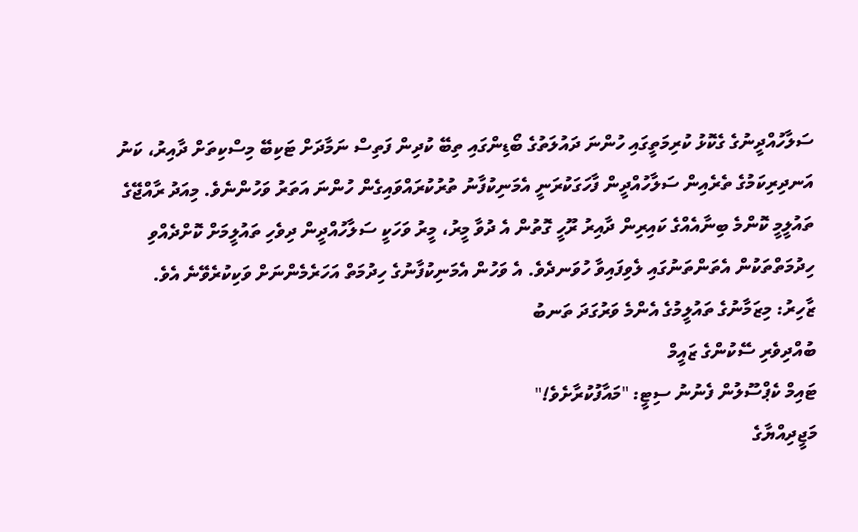ސަލާހުއްދީނުގެ ގެކޮޅު ކުރިމަތީގައި ހުންނަ ދައުލަތުގެ ބޯޑިންގައި ތިބޭ ކުދިން ފަތިސް ނަމާދަށް ޓަކިބޭ މިސްކިތަށް ދާއިރު، ކަނު އަނދިރިކަމުގެ ތެރެއިން ސަލާހުއްދީން ފާހަގަކުރަނީ އެމަނިކުފާނު ތުރުކުރައްވައިގެން ހުންނަ އަތަރު ވަހުންނެވެ. މިއަދު ރާއްޖޭގެ ތައުލީމީ ކޮންމެ ބިނާއެއްގެ ކައިރިން ދާއިރު ރޫހީ ގޮތުން އެ ދުވާ މީރު، މީރު ވަހަކީ ސަލާހުއްދީން ދިވެހި ތައުލީމަށް ކޮށްދެއްވި ހިދުމަތްތަކުން އެތަންތަނުގައި ލެވިފައިވާ ހުވަނދެވެ. އެ ވަހުން އެމަނިކުފާނުގެ ހިދުމަތް އަހަރެމެންނަށް ވަކިކުރެވޭނެ އެވެ.
ޒާހިރު: މިޒަމާނުގެ ތައުލީމުގެ އެންމެ ވަރުގަދަ ތަނބު
ބުއްދިވެރި ސޭކުންގެ ޒައީމް
ޓައިމް ކެޕްސޫލުން ފެނުނު ސިޓީ: "މައާފުކުރާށެވެ!"
މަޖީދިއްޔާގެ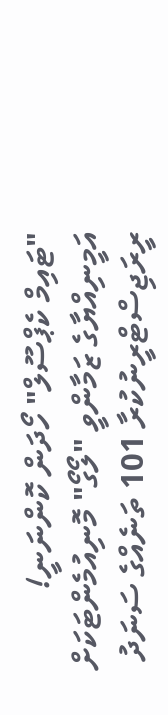"ޓައިމް ކެޕްސޫލް" ހޯދަން ކޮންނަނީ!
އަމީނިއްޔާގެ ޒަމާންވީ "ލޯގޯ" މޮނިއުމެންޓަކަށް
ރީރަޖިސްޓްރީނުކުރާ 101 ތަނެއްގެ ސަނަދު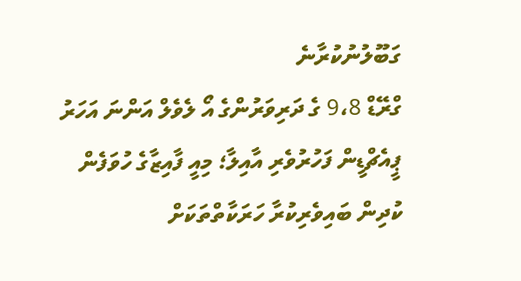ގަބޫލުނުކުރާނެ
ގްރޭޑް 9،8 ގެ ދަރިވަރުންގެ އޯ ލެވެލް އަންނަ އަހަރު
ޕީއެޗްޑީން ފަހުރުވެރި އާއިލާ؛ މިއީ ފާއިޒާގެ ހުވަފެން
ކުދިން ބައިވެރިކުރާ ހަރަކާތްތަކަށް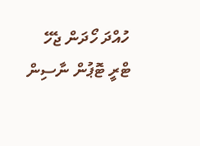ހުއްދަ ހޯދަން ޖެހޭ
ޓްރީ ޓޮޕުން ނާސިން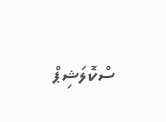ސްކޮލަޝިޕް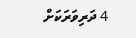4 ދަރިވަރަކަށް